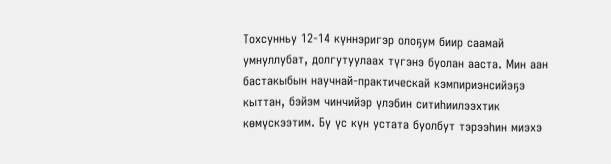Тохсунньу 12-14 күннэригэр олоҕум биир саамай умнуллубат, долгутуулаах түгэнэ буолан ааста. Мин аан бастакыбын научнай-практическай кэмпириэнсийэҕэ кыттан, бэйэм чинчийэр үлэбин ситиһиилээхтик көмүскээтим. Бу үс күн устата буолбут тэрээһин миэхэ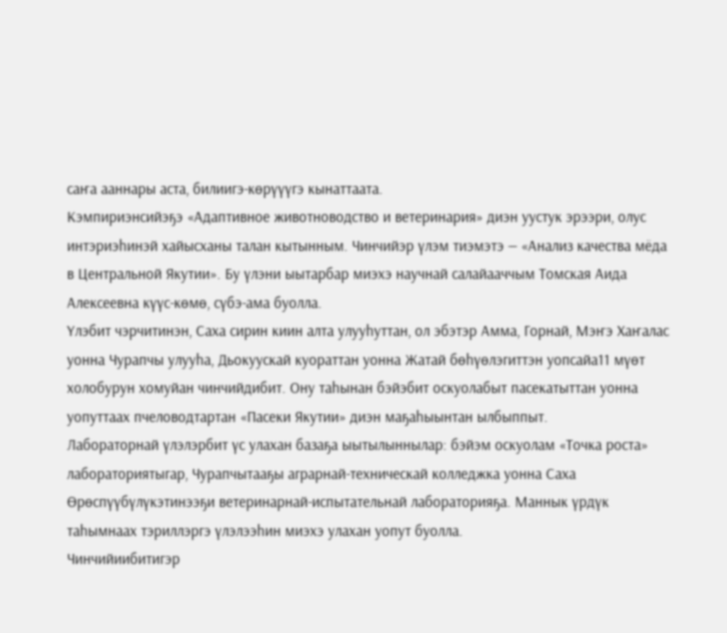саҥа ааннары аста, билиигэ-көрүүүгэ кынаттаата.
Кэмпириэнсийэҕэ «Адаптивное животноводство и ветеринария» диэн уустук эрээри, олус интэриэһинэй хайысханы талан кытынным. Чинчийэр үлэм тиэмэтэ — «Анализ качества мёда в Центральной Якутии». Бу үлэни ыытарбар миэхэ научнай салайааччым Томская Аида Алексеевна күүс-көмө, сүбэ-ама буолла.
Үлэбит чэрчитинэн, Саха сирин киин алта улууһуттан, ол эбэтэр Амма, Горнай, Мэҥэ Хаҥалас уонна Чурапчы улууһа, Дьокуускай куораттан уонна Жатай бөһүөлэгиттэн уопсайа11 мүөт холобурун хомуйан чинчийдибит. Ону таһынан бэйэбит оскуолабыт пасекатыттан уонна уопуттаах пчеловодтартан «Пасеки Якутии» диэн маҕаһыынтан ылбыппыт.
Лабораторнай үлэлэрбит үс улахан базаҕа ыытылыннылар: бэйэм оскуолам «Точка роста» лабораториятыгар, Чурапчытааҕы аграрнай-техническай колледжка уонна Саха Өрөспүүбүлүкэтинээҕи ветеринарнай-испытательнай лабораторияҕа. Маннык үрдүк таһымнаах тэриллэргэ үлэлээһин миэхэ улахан уопут буолла.
Чинчийиибитигэр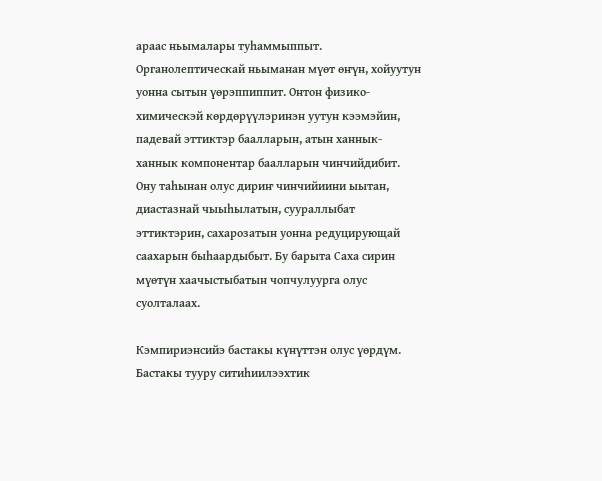араас ньымалары туһаммыппыт. Органолептическай ньыманан мүөт өҥүн, хойуутун уонна сытын үөрэппиппит. Онтон физико-химическэй көрдөрүүлэринэн уутун кээмэйин, падевай эттиктэр баалларын, атын ханнык-ханнык компонентар баалларын чинчийдибит. Ону таһынан олус дириҥ чинчийиини ыытан, диастазнай чыыһылатын, суураллыбат эттиктэрин, сахарозатын уонна редуцирующай саахарын быһаардыбыт. Бу барыта Саха сирин мүөтүн хаачыстыбатын чопчулуурга олус суолталаах.

Кэмпириэнсийэ бастакы күнүттэн олус үөрдүм. Бастакы тууру ситиһиилээхтик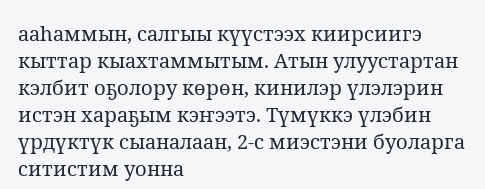ааһаммын, салгыы күүстээх киирсиигэ кыттар кыахтаммытым. Атын улуустартан кэлбит оҕолору көрөн, кинилэр үлэлэрин истэн хараҕым кэҥээтэ. Түмүккэ үлэбин үрдүктүк сыаналаан, 2-с миэстэни буоларга ситистим уонна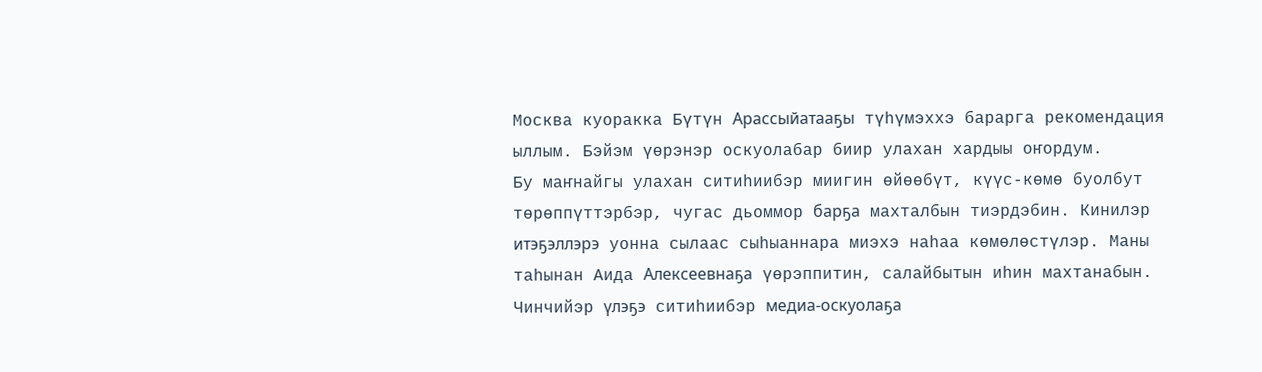Москва куоракка Бүтүн Арассыйатааҕы түһүмэххэ барарга рекомендация ыллым. Бэйэм үөрэнэр оскуолабар биир улахан хардыы оҥордум.
Бу маҥнайгы улахан ситиһиибэр миигин өйөөбүт, күүс-көмө буолбут төрөппүттэрбэр, чугас дьоммор барҕа махталбын тиэрдэбин. Кинилэр итэҕэллэрэ уонна сылаас сыһыаннара миэхэ наһаа көмөлөстүлэр. Маны таһынан Аида Алексеевнаҕа үөрэппитин, салайбытын иһин махтанабын.
Чинчийэр үлэҕэ ситиһиибэр медиа-оскуолаҕа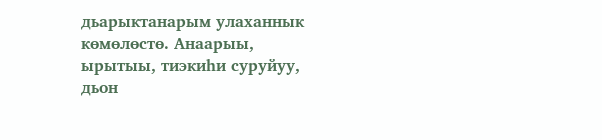дьарыктанарым улаханнык көмөлөстө. Анаарыы, ырытыы, тиэкиһи суруйуу, дьон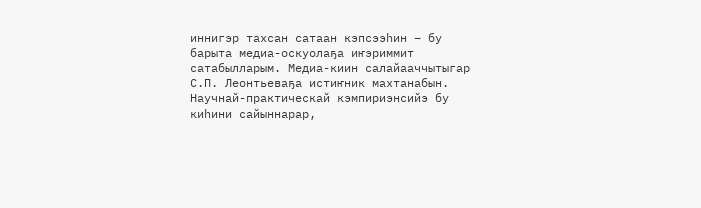иннигэр тахсан сатаан кэпсээһин – бу барыта медиа-оскуолаҕа иҥэриммит сатабылларым. Медиа-киин салайааччытыгар С.П. Леонтьеваҕа истиҥник махтанабын.
Научнай-практическай кэмпириэнсийэ бу киһини сайыннарар,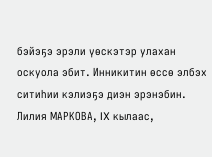бэйэҕэ эрэли үөскэтэр улахан оскуола эбит. Инникитин өссө элбэх ситиһии кэлиэҕэ диэн эрэнэбин.
Лилия МАРКОВА, IX кылаас,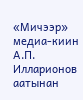«Мичээр» медиа-киин
А.П. Илларионов аатынан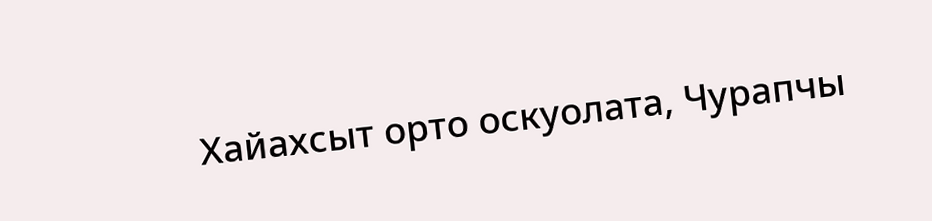Хайахсыт орто оскуолата, Чурапчы